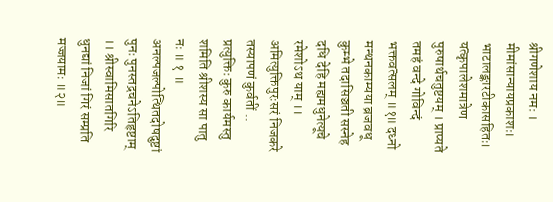श्रीगणेशाय नमः । मीमांसान्यायप्रकाशः। भाटालङ्कारटीकासहितः। यत्कृपालेशमात्रेण पुरुषार्थचतुष्टयम् । प्राप्यते तमहं वन्दे गोविन्दं भक्तवत्सलम् ॥१॥ दध्नो मन्थनकाम्यया ब्रजवधू कुम्भे तदासिञ्चती सस्नेह दधि देहि मह्यमधुनेत्यूचे रमेशोऽथ याम् ।। अमित्युक्तिपुरःसरं निजकरे तस्यापणं कुर्वतीं .. प्रत्युक्तिः कुरु कार्यमस्तु शमिति श्रीशस्य सा पातु नः ॥ १ ॥ अनल्पजल्पोत्थितदोषदुष्टां पुनः पुनस्तद्रचनेऽतिहृष्टाम् ।। श्रीस्वामिसातगिरि धुनद्यां निजां गिरं सम्प्रति मज्जयामः ॥२॥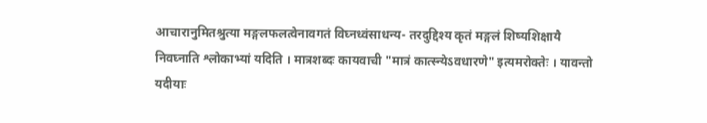आचारानुमितश्रुत्या मङ्गलफलत्वेनावगतं विघ्नध्वंसाधन्य- तरदुद्दिश्य कृतं मङ्गलं शिष्यशिक्षायै निवघ्नाति श्लोकाभ्यां यदिति । मात्रशब्दः कायवाची "मात्रं कात्स्न्येऽवधारणे" इत्यमरोक्तेः । यावन्तो यदीयाः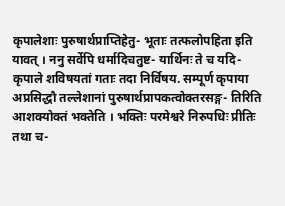कृपालेशाः पुरुषार्थप्राप्तिहेतु- भूताः तत्फलोपहिता इति यावत् । ननु सर्वेपि धर्मादिचतुष्ट- यार्थिनः ते च यदि- कृपाले शविषयतां गताः तदा निर्विषय. सम्पूर्ण कृपाया अप्रसिद्धौ तल्लेशानां पुरुषार्थप्रापकत्वोक्तरसङ्ग- तिरिति आशक्योक्तं भक्तेति । भक्तिः परमेश्वरे निरुपधिः प्रीतिः तथा च-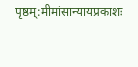पृष्ठम्:मीमांसान्यायप्रकाशः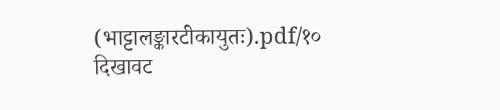(भाट्टालङ्कारटीकायुतः).pdf/१०
दिखावट